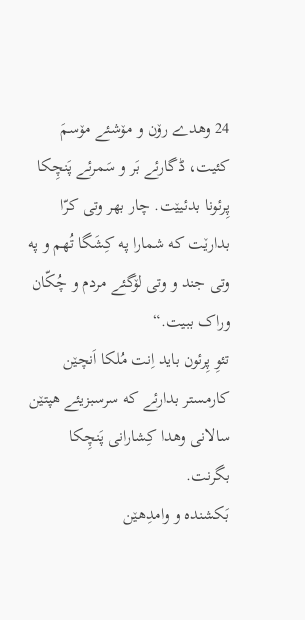24 وهدے رۆن و مۆشئے مۆسمَ کئیت، ڈگارئے بَر و سَمرئے پَنچِکا پِرئونا بدئیێت. چار بهر وتی کرّا بدارێت که شمارا په کِشَگا تُهم و په وتی جند و وتی لۆگئے مردم و چُکّان وراک ببیت.“
تئوِ پِرئون باید اِنت مُلکا اَنچێن کارمستر بدارئے که سرسبزیئے هپتێن سالانی وهدا کِشارانی پَنچِکا بگرنت.
بَکشنده و وامدِهێن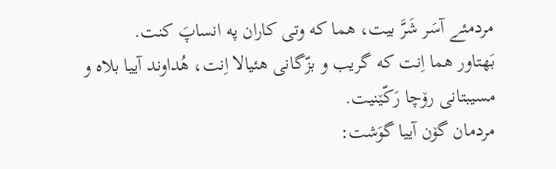مردمئے آسَر شَرَّ بیت، هما که وتی کاران په انساپَ کنت.
بَهتاور هما اِنت که گریب و بزّگانی هئیالا اِنت، هُداوند آییا بلاه و مسیبتانی رۆچا رَکّێنیت.
مردمان گۆن آییا گوَشت: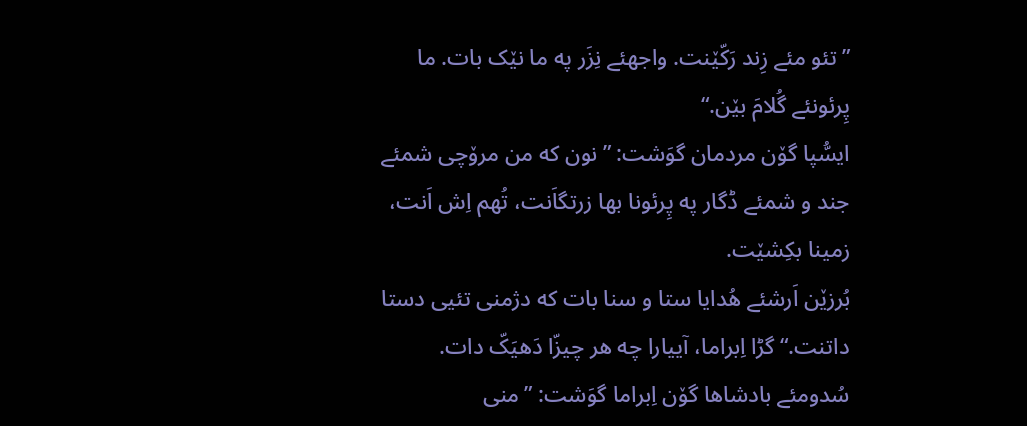”تئو مئے زِند رَکّێنت. واجهئے نِزَر په ما نێک بات. ما پِرئونئے گُلامَ بێن.“
ایسُّپا گۆن مردمان گوَشت: ”نون که من مرۆچی شمئے جند و شمئے ڈگار په پِرئونا بها زرتگاَنت، تُهم اِش اَنت، زمینا بکِشێت.
بُرزێن اَرشئے هُدایا ستا و سنا بات که دژمنی تئیی دستا داتنت.“ گڑا اِبراما، آییارا چه هر چیزّا دَهیَکّ دات.
سُدومئے بادشاها گۆن اِبراما گوَشت: ”منی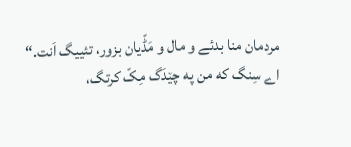مردمان منا بدئے و مال و مَڈّیان بزور، تئییگ اَنت.“
اے سِنگ که من په چێدَگ مِکّ کرتگ،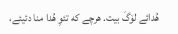هُدائے لۆگَ بیت. هرچے که تئوِ هُدا منا دئیئے،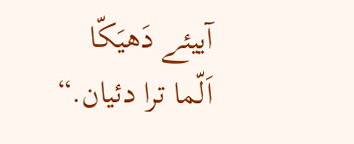آییئے دَهیَکّا اَلّما ترا دئیان.“